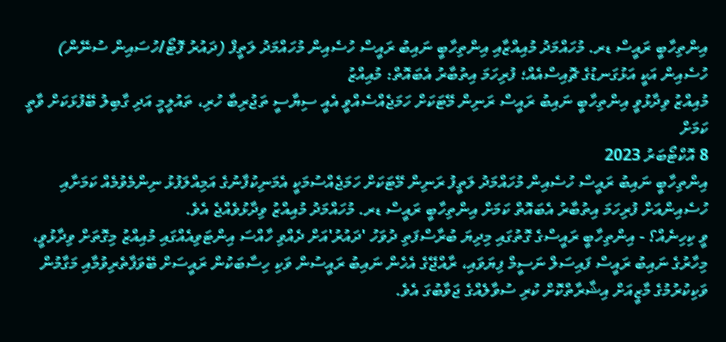އިންތިހާބީ ރައީސް ޑރ. މުހައްމަދު މުއިއްޒާއި އިންތިހާބީ ނައިބު ރައީސް ހުސެއިން މުހައްމަދު ލަތީފް (ދައުރު ފޮޓޯ/ހުސައިން ސުނޭން)
ހުސެއިން އަކީ އަޅުގަނޑުގެ ޗޮއިސްއެއް؛ ފުރިހަމަ އިތުބާރު އެބައޮތް: މުއިއްޒު
މުއިއްޒު ވިދާޅުވީ އިންތިހާބީ ނައިބު ރައީސް ރަނިން މޭޓަކަށް ހަމަޖެއްސެއްވީ އެއީ ސިޔާސީ ތަޖުރިބާ ހުރި، ތައުލީމީ އަދި ގާބިލު ބޭފުޅަކަށް ވާތީ ކަމަށް
8 އޮކްޓޯބަރު 2023
އިންތިހާބީ ނައިބު ރައީސް ހުސެއިން މުހައްމަދު ލަތީފު ރަނިން މޭޓަކަށް ހަމަޖެއްސުމަކީ އެމަނިކުފާނުގެ އަމިއްލަފުޅު ނިންމެވުމެއް ކަމަށާއި ހުސެއިންއަށް ފުރިހަމަ އިތުބާރު އެބައޮތް ކަމަށް އިންތިހާބީ ރައީސް ޑރ. މުހައްމަދު މުއިއްޒު ވިދާޅުވެއްޖެ އެވެ.
ވީ ކިހިނެއް؟ - އިންތިހާބީ ރައީސްގެ ގޮތުގައި މިދިޔަ ބުރާސްފަތި ދުވަހު 'ދައުރު'އަށް ދެއްވި ހާއްސަ އިންޓަވިއެއްގައި މުއިއްޒު މިގޮތަށް ވިދާޅުވީ، މިހާރުގެ ނައިބު ރައީސް ފައިސަލް ނަސީމް ފިޔަވައި، ރާއްޖޭގެ އެހެން ނައިބު ރައީސުން ވަކި ހިސާބަކުން ރައީސަށް ބޭވަފާތެރިވުމާއި މަގާމުން ވަކިކުރުމުގެ މާޒީއަށް އިޝާރާތްކޮށް ކުރި ސުވާލެއްގެ ޖަވާބުގަ އެވެ.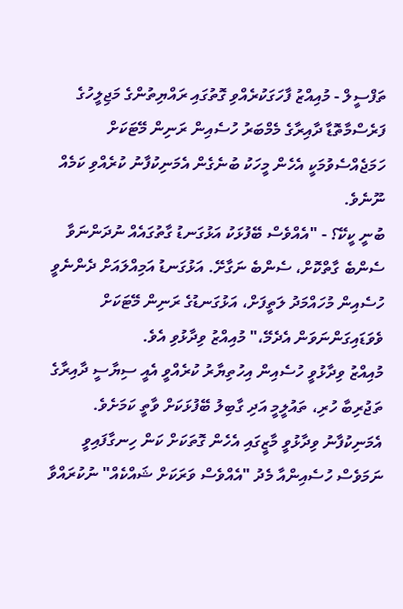ތަފްސީލް - މުއިއްޒު ފާހަގަކުރެއްވި ގޮތުގައި ރައްޔިތުންގެ މަޖިލީހުގެ ފަރެސްމާތޮޑާ ދާއިރާގެ މެމްބަރު ހުސެއިން ރަނިން މޭޓަކަށް ހަމަޖެއްސެވުމަކީ އެހެން މީހަކު ބުނެގެން އެމަނިކުފާނު ކުރެއްވި ކަމެއް ނޫނެވެ.
ބުނީ ކީކޭ؟ - "އެއްވެސް ބޭފުޅަކު އަޅުގަނޑު ގާތުގައެއް ނުދަންނަވާ ސެންބެ ގާތްކޮށް، ސެންބެ ނަގާށޭ. އަޅުގަނޑު އަމިއްލައަށް ދެންނެވީ ހުސެއިން މުހައްމަދު ލަތީފަށް، އަޅުގަނޑުގެ ރަނިން މޭޓަކަށް ވެވަޑައިގަންނަވަން އެދެމޭ،" މުއިއްޒު ވިދާޅުވި އެވެ.
މުއިއްޒު ވިދާޅުވީ ހުސެއިން އިހުތިޔާރު ކުރެއްވީ އެއީ ސިޔާސީ ދާއިރާގެ ތަޖުރިބާ ހުރި، ތައުލީމީ އަދި ގާބިލު ބޭފުޅަކަށް ވާތީ ކަމަށެވެ.
އެމަނިކުފާނު ވިދާޅުވީ މާޒީގައި އެހެން ގޮތަކަށް ކަން ހިނގާފައިވީ ނަމަވެސް ހުސެއިންއާ މެދު "އެއްވެސް ވަރަކަށް ޝައްކެއް" ނުކުރައްވާ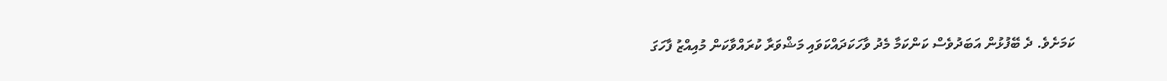ކަމަށެވެ. ދެ ބޭފުޅުން އަބަދުވެސް ކަންކަމާ މެދު ވާހަކަދައްކަވައި މަޝްވަރާ ކުރައްވާކަން މުއިއްޒު ފާހަގަ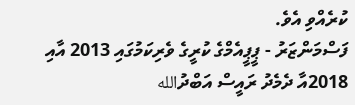ކުރެއްވި އެވެ.
ފަސްމަންޒަރު - ޕީޕީއެމްގެ ކުރީގެ ވެރިކަމުގައި 2013 އާއި 2018އާ ދެމެދު ރައީސް އަބްދުالله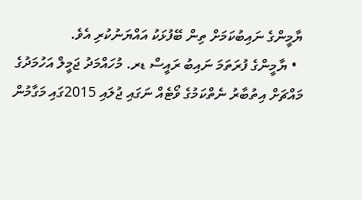ޔާމީންގެ ނައިބުކަމަށް ތިން ބޭފުޅަކު އައްޔަނުކުރި އެވެ.
  • ޔާމީންގެ ފުރަތަމަ ނައިބު ރައީސް ޑރ. މުހައްމަދު ޖަމީލް އަހުމަދުގެ މައްޗަށް އިތުބާރު ނެތްކަމުގެ ވޯޓެއް ނަގައި ޖުލައި 2015ގައި މަގާމުން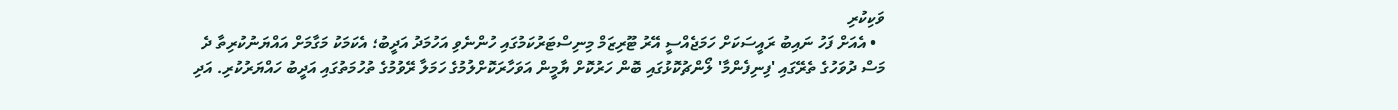ވަކިކުރި
  • އެއަށް ފަހު ނައިބު ރައީސަކަށް ހަމަޖެއްސީ އޭރު ޓޫރިޒަމް މިނިސްޓަރުކަމުގައި ހުންނެވި އަހުމަދު އަދީބު؛ އެކަމަކު މަގާމަށް އައްޔަނުކުރިތާ ދެ މަސް ދުވަހުގެ ތެރޭގައި 'ފިނިފެންމާ' ލޯންޗުކޮޅުގައި ބޮން ހަރުކޮށް ޔާމީން އަވަހާރަކޮށްލުމުގެ ހަމަލާ ރޭވުމުގެ ތުހުމަތުގައި އަދީބު ހައްޔަރުކުރި. އަދި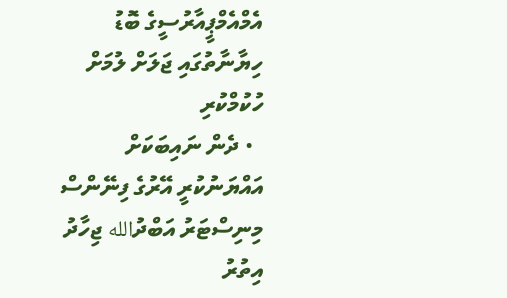އެމްއެމްޕީއާރުސީގެ ބޮޑު ހިޔާނާތުގައި ޖަލަށް ލުމަށް ހުކުމްކުރި
  • ދެން ނައިބަކަށް އައްޔަނުކުރީ އޭރުގެ ފިނޭންސް މިނިސްޓަރު އަބްދުالله ޖިހާދު
އިތުރު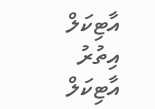އާޓިކަލް
އިތުރު އާޓިކަލް